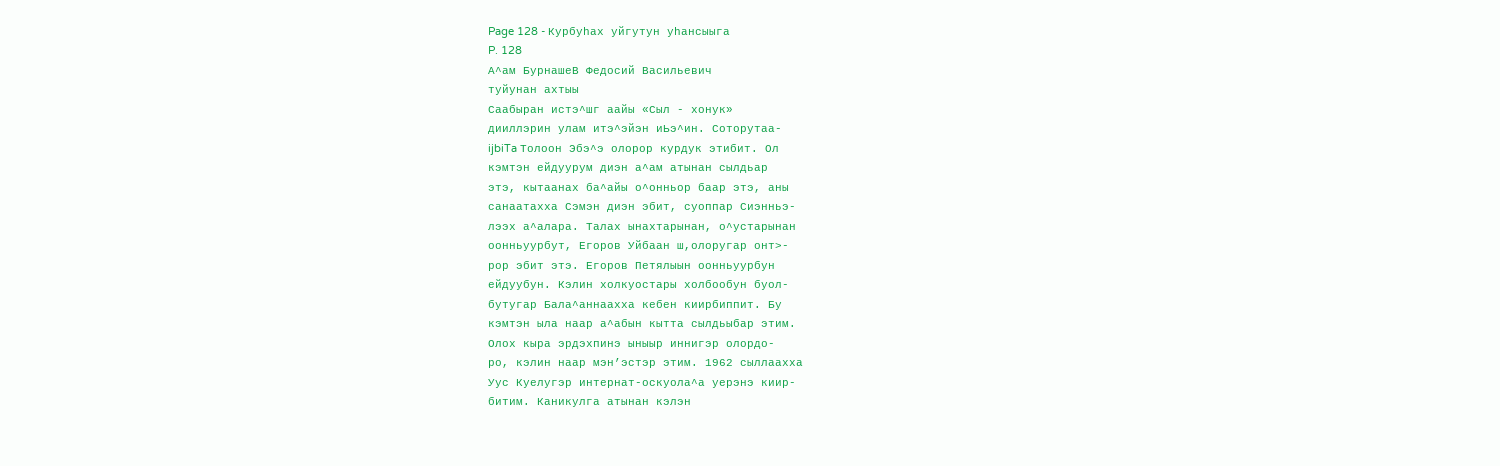Page 128 - Курбуһах уйгутун уһансыыга
P. 128
А^ам БурнашеВ Федосий Васильевич
туйунан ахтыы
Саабыран истэ^шг аайы «Сыл - хонук»
дииллэрин улам итэ^эйэн иЬэ^ин. Соторутаа-
ijbiTa Толоон Эбэ^э олорор курдук этибит. Ол
кэмтэн ейдуурум диэн а^ам атынан сылдьар
этэ, кытаанах ба^айы о^онньор баар этэ, аны
санаатахха Сэмэн диэн эбит, суоппар Сиэнньэ-
лээх а^алара. Талах ынахтарынан, о^устарынан
оонньуурбут, Егоров Уйбаан ш,олоругар онт>-
рор эбит этэ. Егоров Петялыын оонньуурбун
ейдуубун. Кэлин холкуостары холбообун буол-
бутугар Бала^аннаахха кебен киирбиппит. Бу
кэмтэн ыла наар а^абын кытта сылдьыбар этим.
Олох кыра эрдэхпинэ ыныыр иннигэр олордо-
ро, кэлин наар мэн’эстэр этим. 1962 сыллаахха
Уус Куелугэр интернат-оскуола^а уерэнэ киир-
битим. Каникулга атынан кэлэн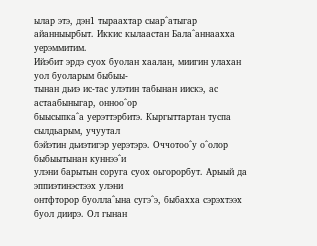ылар этэ, дэн1 тыраахтар сыар^атыгар
айанныырбыт. Иккис кылаастан Бала^аннаахха уерэммитим.
Ийэбит эрдэ суох буолан хаалан, миигин улахан уол буоларым быбыы-
тынан дьиэ ис-тас улэтин табынан иискэ, ас астаабыныгар, онноо^ор
быысыпка^а уерэттэрбитэ. Кыргыттартан туспа сылдьарым, учуутал
бэйэтин дьиэтигэр уерэтэрэ. Оччотоо^у о^олор быбыытынан куннээ^и
улэни барытын соруга суох оьгорорбут. Арыый да эппиэтинэстээх улэни
онтфторор буолла^ына сугэ^э, быбахха сэрэхтээх буол диирэ. Ол гынан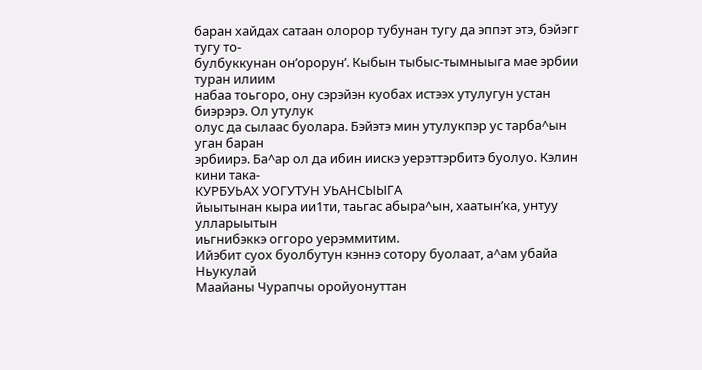баран хайдах сатаан олорор тубунан тугу да эппэт этэ, бэйэгг тугу то-
булбуккунан он’орорун’. Кыбын тыбыс-тымныыга мае эрбии туран илиим
набаа тоьгоро, ону сэрэйэн куобах истээх утулугун устан биэрэрэ. Ол утулук
олус да сылаас буолара. Бэйэтэ мин утулукпэр ус тарба^ын уган баран
эрбиирэ. Ба^ар ол да ибин иискэ уерэттэрбитэ буолуо. Кэлин кини така-
КУРБУЬАХ УОГУТУН УЬАНСЫЫГА
йыытынан кыра ии1ти, таьгас абыра^ын, хаатын’ка, унтуу улларыытын
иьгнибэккэ оггоро уерэммитим.
Ийэбит суох буолбутун кэннэ сотору буолаат, а^ам убайа Ньукулай
Маайаны Чурапчы оройуонуттан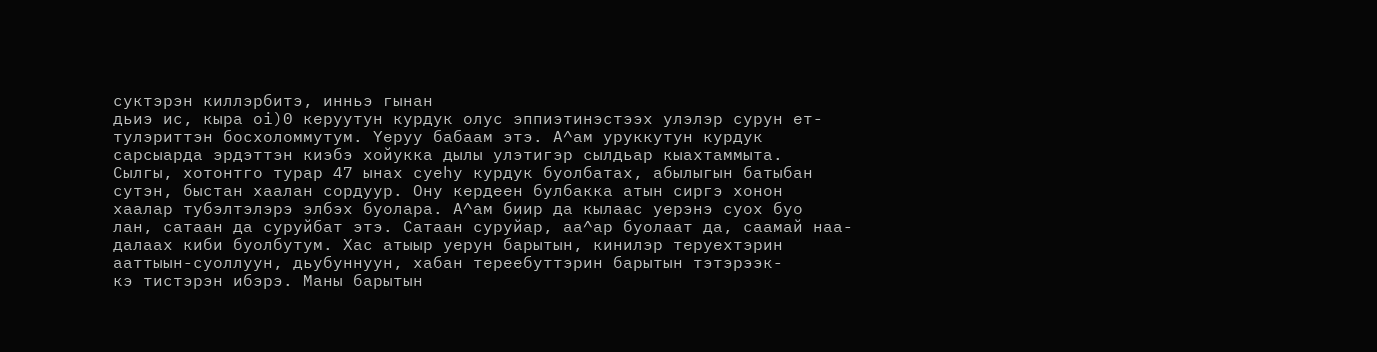суктэрэн киллэрбитэ, инньэ гынан
дьиэ ис, кыра oi)0 керуутун курдук олус эппиэтинэстээх улэлэр сурун ет-
тулэриттэн босхоломмутум. Yepyy бабаам этэ. А^ам уруккутун курдук
сарсыарда эрдэттэн киэбэ хойукка дылы улэтигэр сылдьар кыахтаммыта.
Сылгы, хотонтго турар 47 ынах cyehy курдук буолбатах, абылыгын батыбан
сутэн, быстан хаалан сордуур. Ону кердеен булбакка атын сиргэ хонон
хаалар тубэлтэлэрэ элбэх буолара. А^ам биир да кылаас уерэнэ суох буо
лан, сатаан да суруйбат этэ. Сатаан суруйар, аа^ар буолаат да, саамай наа-
далаах киби буолбутум. Хас атыыр уерун барытын, кинилэр теруехтэрин
ааттыын-суоллуун, дьубуннуун, хабан тереебуттэрин барытын тэтэрээк-
кэ тистэрэн ибэрэ. Маны барытын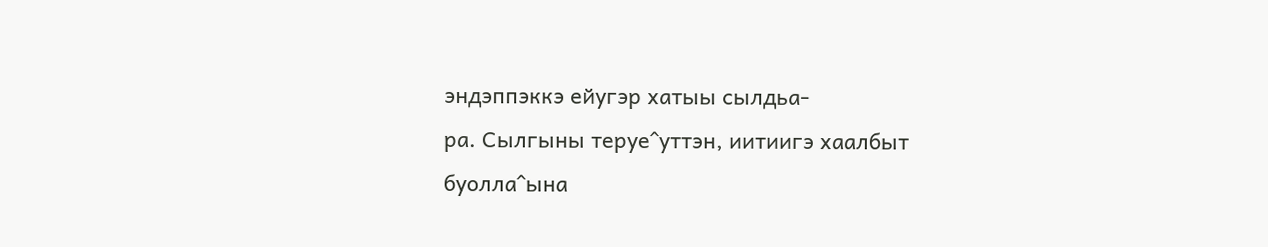эндэппэккэ ейугэр хатыы сылдьа-
ра. Сылгыны теруе^уттэн, иитиигэ хаалбыт буолла^ына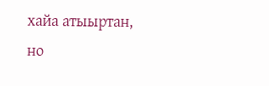хайа атыыртан,
но